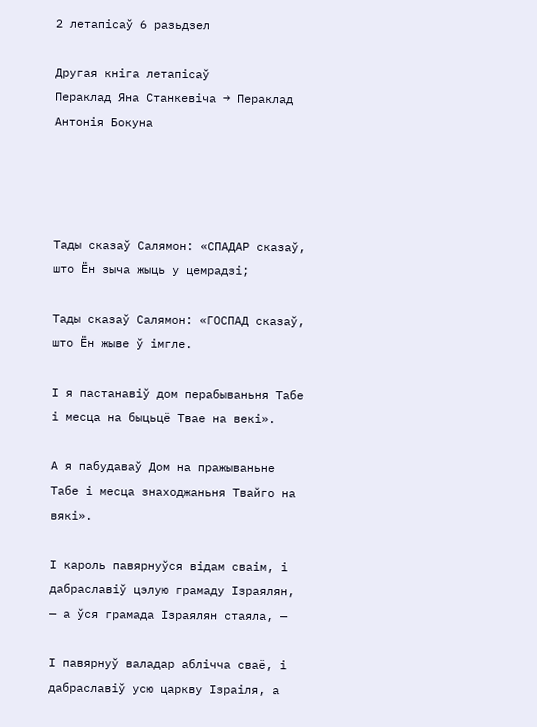2 летапісаў 6 разьдзел

Другая кніга летапісаў
Пераклад Яна Станкевіча → Пераклад Антонія Бокуна




Тады сказаў Салямон: «СПАДАР сказаў, што Ён зыча жыць у цемрадзі;

Тады сказаў Салямон: «ГОСПАД сказаў, што Ён жыве ў імгле.

І я пастанавіў дом перабываньня Табе і месца на быцьцё Твае на векі».

А я пабудаваў Дом на пражываньне Табе і месца знаходжаньня Твайго на вякі».

І кароль павярнуўся відам сваім, і дабраславіў цэлую грамаду Ізраялян, — а ўся грамада Ізраялян стаяла, —

І павярнуў валадар аблічча сваё, і дабраславіў усю царкву Ізраіля, а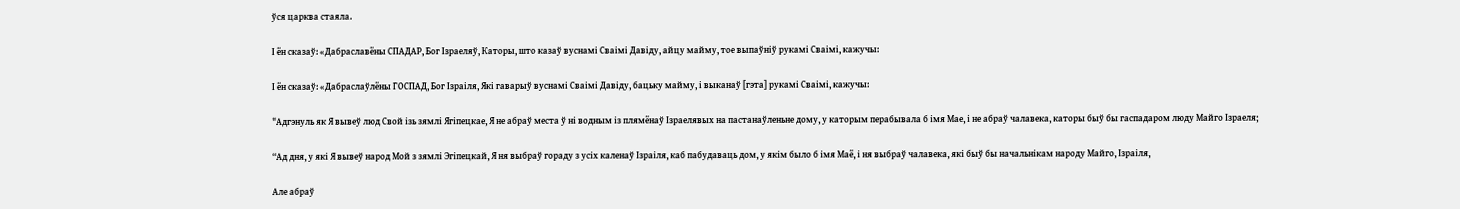ўся царква стаяла.

І ён сказаў: «Дабраславёны СПАДАР, Бог Ізраеляў, Каторы, што казаў вуснамі Сваімі Давіду, айцу майму, тое выпаўніў рукамі Сваімі, кажучы:

І ён сказаў: «Дабраслаўлёны ГОСПАД, Бог Ізраіля, Які гаварыў вуснамі Сваімі Давіду, бацьку майму, і выканаў [гэта] рукамі Сваімі, кажучы:

"Адгэнуль як Я вывеў люд Свой ізь зямлі Ягіпецкае, Я не абраў места ў ні водным із плямёнаў Ізраелявых на пастанаўленьне дому, у каторым перабывала б імя Мае, і не абраў чалавека, каторы быў бы гаспадаром люду Майго Ізраеля;

“Ад дня, у які Я вывеў народ Мой з зямлі Эгіпецкай, Я ня выбраў гораду з усіх каленаў Ізраіля, каб пабудаваць дом, у якім было б імя Маё, і ня выбраў чалавека, які быў бы начальнікам народу Майго, Ізраіля,

Але абраў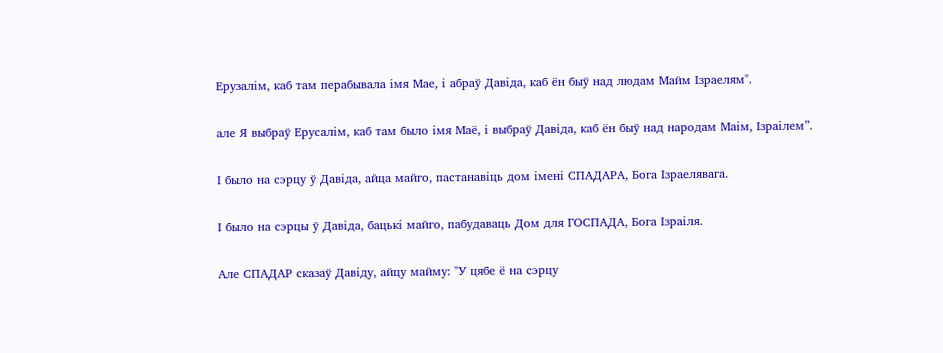Ерузалім, каб там перабывала імя Мае, і абраў Давіда, каб ён быў над людам Майм Ізраелям".

але Я выбраў Ерусалім, каб там было імя Маё, і выбраў Давіда, каб ён быў над народам Маім, Ізраілем”.

І было на сэрцу ў Давіда, айца майго, пастанавіць дом імені СПАДАРА, Бога Ізраелявага.

І было на сэрцы ў Давіда, бацькі майго, пабудаваць Дом для ГОСПАДА, Бога Ізраіля.

Але СПАДАР сказаў Давіду, айцу майму: "У цябе ё на сэрцу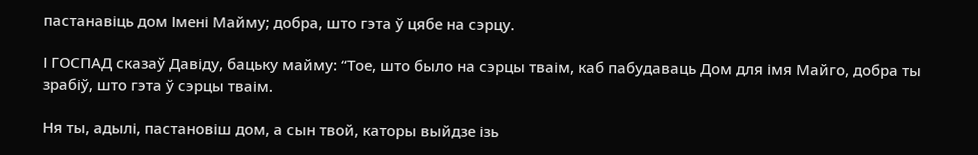пастанавіць дом Імені Майму; добра, што гэта ў цябе на сэрцу.

І ГОСПАД сказаў Давіду, бацьку майму: “Тое, што было на сэрцы тваім, каб пабудаваць Дом для імя Майго, добра ты зрабіў, што гэта ў сэрцы тваім.

Ня ты, адылі, пастановіш дом, а сын твой, каторы выйдзе ізь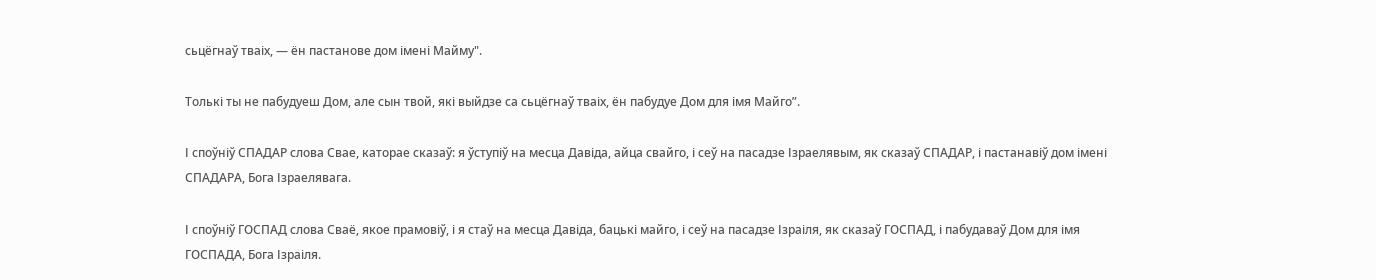сьцёгнаў тваіх, — ён пастанове дом імені Майму".

Толькі ты не пабудуеш Дом, але сын твой, які выйдзе са сьцёгнаў тваіх, ён пабудуе Дом для імя Майго”.

І споўніў СПАДАР слова Свае, каторае сказаў: я ўступіў на месца Давіда, айца свайго, і сеў на пасадзе Ізраелявым, як сказаў СПАДАР, і пастанавіў дом імені СПАДАРА, Бога Ізраелявага.

І споўніў ГОСПАД слова Сваё, якое прамовіў, і я стаў на месца Давіда, бацькі майго, і сеў на пасадзе Ізраіля, як сказаў ГОСПАД, і пабудаваў Дом для імя ГОСПАДА, Бога Ізраіля.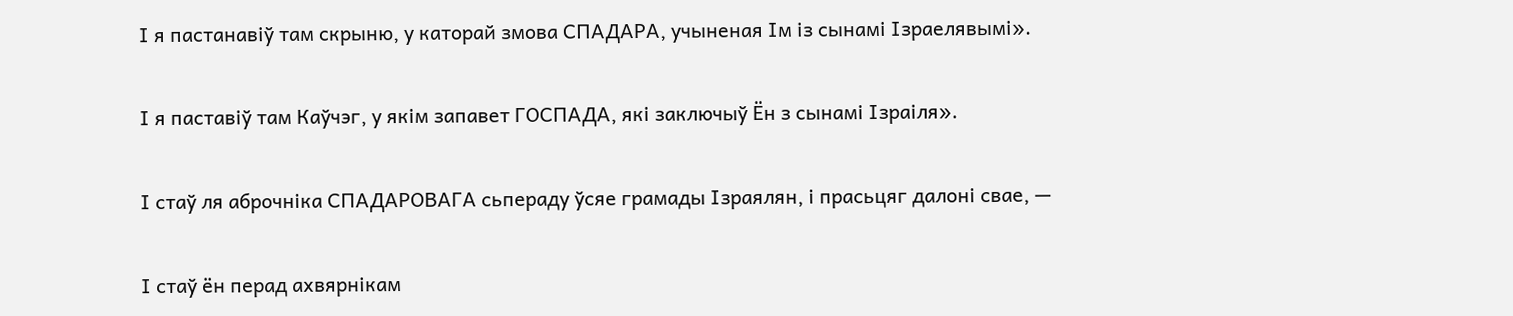І я пастанавіў там скрыню, у каторай змова СПАДАРА, учыненая Ім із сынамі Ізраелявымі».

І я паставіў там Каўчэг, у якім запавет ГОСПАДА, які заключыў Ён з сынамі Ізраіля».

І стаў ля аброчніка СПАДАРОВАГА сьпераду ўсяе грамады Ізраялян, і прасьцяг далоні свае, —

І стаў ён перад ахвярнікам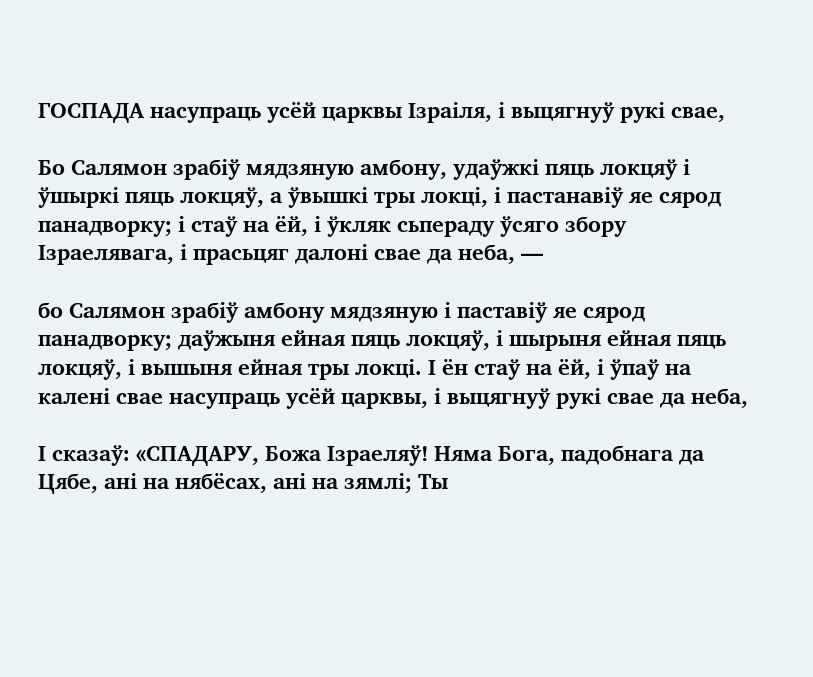ГОСПАДА насупраць усёй царквы Ізраіля, і выцягнуў рукі свае,

Бо Салямон зрабіў мядзяную амбону, удаўжкі пяць локцяў і ўшыркі пяць локцяў, а ўвышкі тры локці, і пастанавіў яе сярод панадворку; і стаў на ёй, і ўкляк сьпераду ўсяго збору Ізраелявага, і прасьцяг далоні свае да неба, —

бо Салямон зрабіў амбону мядзяную і паставіў яе сярод панадворку; даўжыня ейная пяць локцяў, і шырыня ейная пяць локцяў, і вышыня ейная тры локці. І ён стаў на ёй, і ўпаў на калені свае насупраць усёй царквы, і выцягнуў рукі свае да неба,

І сказаў: «СПАДАРУ, Божа Ізраеляў! Няма Бога, падобнага да Цябе, ані на нябёсах, ані на зямлі; Ты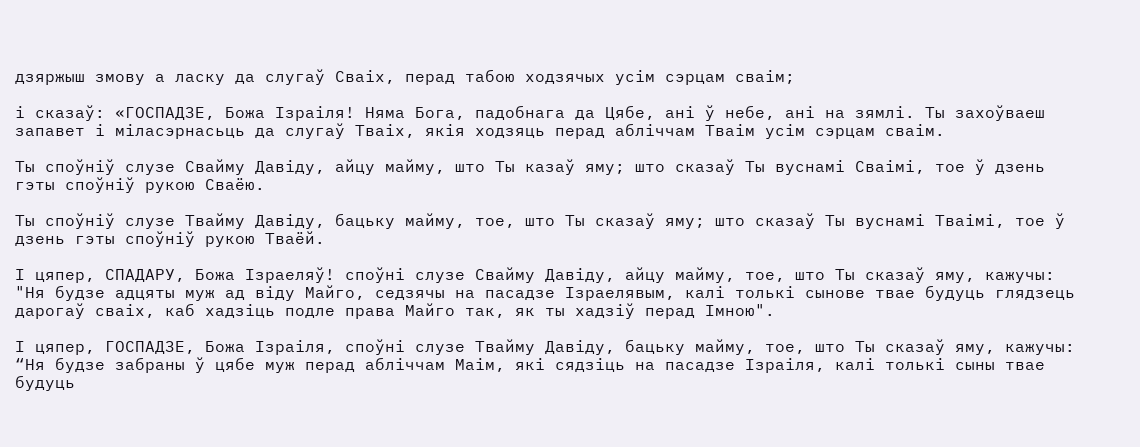дзяржыш змову а ласку да слугаў Сваіх, перад табою ходзячых усім сэрцам сваім;

і сказаў: «ГОСПАДЗЕ, Божа Ізраіля! Няма Бога, падобнага да Цябе, ані ў небе, ані на зямлі. Ты захоўваеш запавет і міласэрнасьць да слугаў Тваіх, якія ходзяць перад абліччам Тваім усім сэрцам сваім.

Ты споўніў слузе Свайму Давіду, айцу майму, што Ты казаў яму; што сказаў Ты вуснамі Сваімі, тое ў дзень гэты споўніў рукою Сваёю.

Ты споўніў слузе Твайму Давіду, бацьку майму, тое, што Ты сказаў яму; што сказаў Ты вуснамі Тваімі, тое ў дзень гэты споўніў рукою Тваёй.

І цяпер, СПАДАРУ, Божа Ізраеляў! споўні слузе Свайму Давіду, айцу майму, тое, што Ты сказаў яму, кажучы: "Ня будзе адцяты муж ад віду Майго, седзячы на пасадзе Ізраелявым, калі толькі сынове твае будуць глядзець дарогаў сваіх, каб хадзіць подле права Майго так, як ты хадзіў перад Імною".

І цяпер, ГОСПАДЗЕ, Божа Ізраіля, споўні слузе Твайму Давіду, бацьку майму, тое, што Ты сказаў яму, кажучы: “Ня будзе забраны ў цябе муж перад абліччам Маім, які сядзіць на пасадзе Ізраіля, калі толькі сыны твае будуць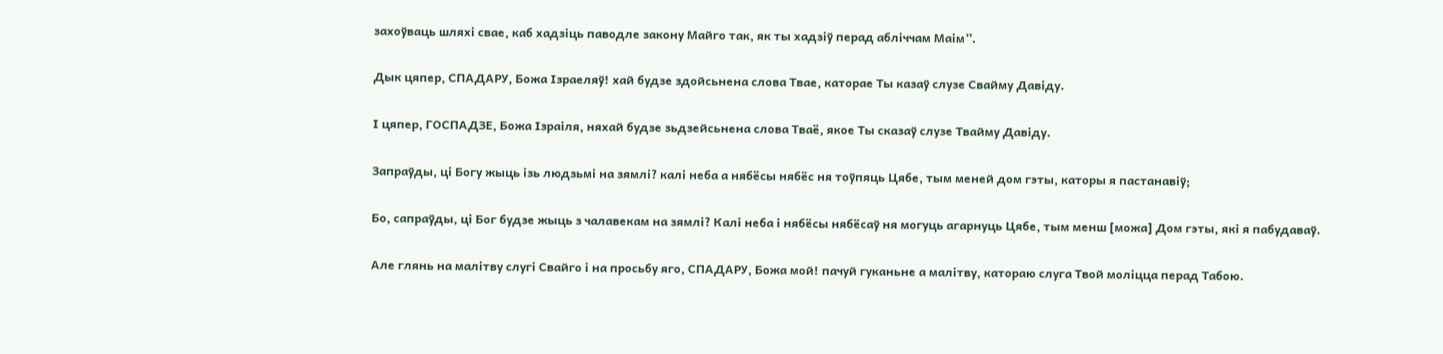захоўваць шляхі свае, каб хадзіць паводле закону Майго так, як ты хадзіў перад абліччам Маім”.

Дык цяпер, СПАДАРУ, Божа Ізраеляў! хай будзе здойсьнена слова Твае, каторае Ты казаў слузе Свайму Давіду.

І цяпер, ГОСПАДЗЕ, Божа Ізраіля, няхай будзе зьдзейсьнена слова Тваё, якое Ты сказаў слузе Твайму Давіду.

Запраўды, ці Богу жыць ізь людзьмі на зямлі? калі неба а нябёсы нябёс ня тоўпяць Цябе, тым меней дом гэты, каторы я пастанавіў;

Бо, сапраўды, ці Бог будзе жыць з чалавекам на зямлі? Калі неба і нябёсы нябёсаў ня могуць агарнуць Цябе, тым менш [можа] Дом гэты, які я пабудаваў.

Але глянь на малітву слугі Свайго і на просьбу яго, СПАДАРУ, Божа мой! пачуй гуканьне а малітву, катораю слуга Твой моліцца перад Табою.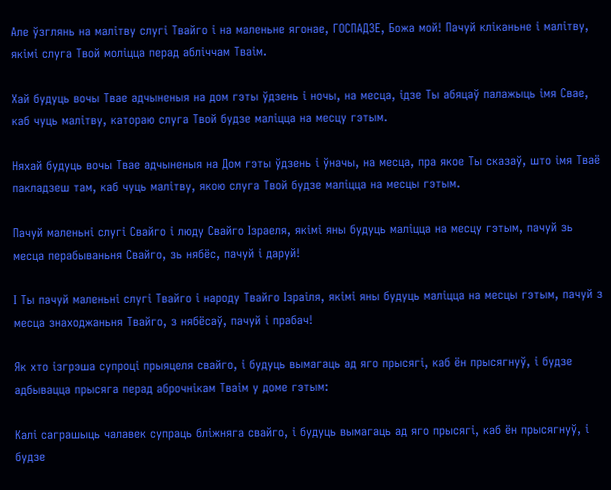Але ўзглянь на малітву слугі Твайго і на маленьне ягонае, ГОСПАДЗЕ, Божа мой! Пачуй кліканьне і малітву, якімі слуга Твой моліцца перад абліччам Тваім.

Хай будуць вочы Твае адчыненыя на дом гэты ўдзень і ночы, на месца, ідзе Ты абяцаў палажыць імя Свае, каб чуць малітву, катораю слуга Твой будзе маліцца на месцу гэтым.

Няхай будуць вочы Твае адчыненыя на Дом гэты ўдзень і ўначы, на месца, пра якое Ты сказаў, што імя Тваё пакладзеш там, каб чуць малітву, якою слуга Твой будзе маліцца на месцы гэтым.

Пачуй маленьні слугі Свайго і люду Свайго Ізраеля, якімі яны будуць маліцца на месцу гэтым, пачуй зь месца перабываньня Свайго, зь нябёс, пачуй і даруй!

І Ты пачуй маленьні слугі Твайго і народу Твайго Ізраіля, якімі яны будуць маліцца на месцы гэтым, пачуй з месца знаходжаньня Твайго, з нябёсаў, пачуй і прабач!

Як хто ізгрэша супроці прыяцеля свайго, і будуць вымагаць ад яго прысягі, каб ён прысягнуў, і будзе адбывацца прысяга перад аброчнікам Тваім у доме гэтым:

Калі саграшыць чалавек супраць бліжняга свайго, і будуць вымагаць ад яго прысягі, каб ён прысягнуў, і будзе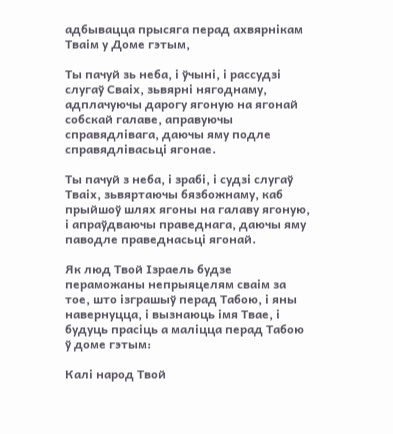адбывацца прысяга перад ахвярнікам Тваім у Доме гэтым,

Ты пачуй зь неба, і ўчыні, і рассудзі слугаў Сваіх, зьвярні нягоднаму, адплачуючы дарогу ягоную на ягонай собскай галаве, аправуючы справядлівага, даючы яму подле справядлівасьці ягонае.

Ты пачуй з неба, і зрабі, і судзі слугаў Тваіх, зьвяртаючы бязбожнаму, каб прыйшоў шлях ягоны на галаву ягоную, і апраўдваючы праведнага, даючы яму паводле праведнасьці ягонай.

Як люд Твой Ізраель будзе пераможаны непрыяцелям сваім за тое, што ізграшыў перад Табою, і яны навернуцца, і вызнаюць імя Твае, і будуць прасіць а маліцца перад Табою ў доме гэтым:

Калі народ Твой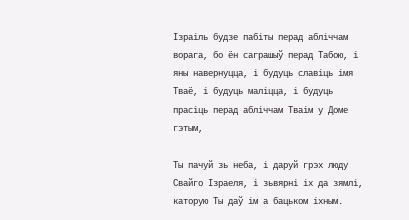Ізраіль будзе пабіты перад абліччам ворага, бо ён саграшыў перад Табою, і яны навернуцца, і будуць славіць імя Тваё, і будуць маліцца, і будуць прасіць перад абліччам Тваім у Доме гэтым,

Ты пачуй зь неба, і даруй грэх люду Свайго Ізраеля, і зьвярні іх да зямлі, каторую Ты даў ім а бацьком іхным.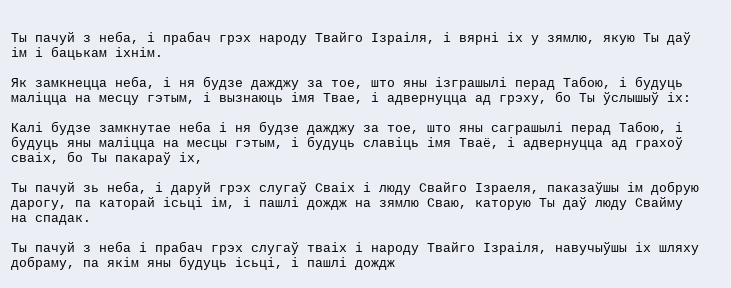Ты пачуй з неба, і прабач грэх народу Твайго Ізраіля, і вярні іх у зямлю, якую Ты даў ім і бацькам іхнім.

Як замкнецца неба, і ня будзе дажджу за тое, што яны ізграшылі перад Табою, і будуць маліцца на месцу гэтым, і вызнаюць імя Твае, і адвернуцца ад грэху, бо Ты ўслышыў іх:

Калі будзе замкнутае неба і ня будзе дажджу за тое, што яны саграшылі перад Табою, і будуць яны маліцца на месцы гэтым, і будуць славіць імя Тваё, і адвернуцца ад грахоў сваіх, бо Ты пакараў іх,

Ты пачуй зь неба, і даруй грэх слугаў Сваіх і люду Свайго Ізраеля, паказаўшы ім добрую дарогу, па каторай ісьці ім, і пашлі дождж на зямлю Сваю, каторую Ты даў люду Свайму на спадак.

Ты пачуй з неба і прабач грэх слугаў тваіх і народу Твайго Ізраіля, навучыўшы іх шляху добраму, па якім яны будуць ісьці, і пашлі дождж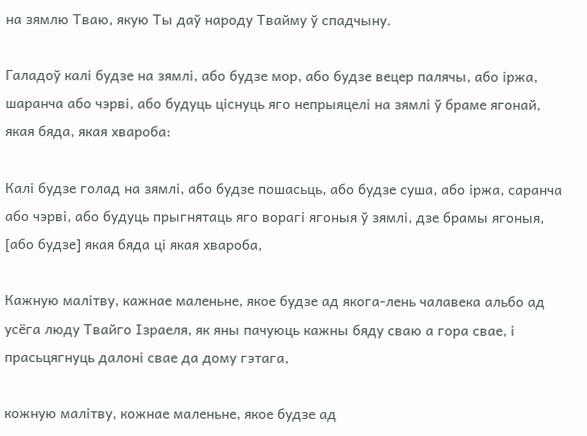на зямлю Тваю, якую Ты даў народу Твайму ў спадчыну.

Галадоў калі будзе на зямлі, або будзе мор, або будзе вецер палячы, або іржа, шаранча або чэрві, або будуць ціснуць яго непрыяцелі на зямлі ў браме ягонай, якая бяда, якая хвароба:

Калі будзе голад на зямлі, або будзе пошасьць, або будзе суша, або іржа, саранча або чэрві, або будуць прыгнятаць яго ворагі ягоныя ў зямлі, дзе брамы ягоныя, [або будзе] якая бяда ці якая хвароба,

Кажную малітву, кажнае маленьне, якое будзе ад якога-лень чалавека альбо ад усёга люду Твайго Ізраеля, як яны пачуюць кажны бяду сваю а гора свае, і прасьцягнуць далоні свае да дому гэтага,

кожную малітву, кожнае маленьне, якое будзе ад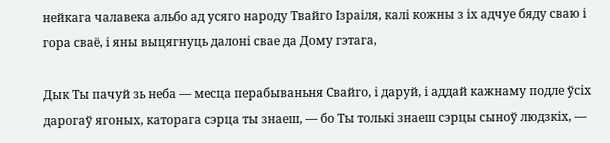нейкага чалавека альбо ад усяго народу Твайго Ізраіля, калі кожны з іх адчуе бяду сваю і гора сваё, і яны выцягнуць далоні свае да Дому гэтага,

Дык Ты пачуй зь неба — месца перабываньня Свайго, і даруй, і аддай кажнаму подле ўсіх дарогаў ягоных, каторага сэрца ты знаеш, — бо Ты толькі знаеш сэрцы сыноў людзкіх, —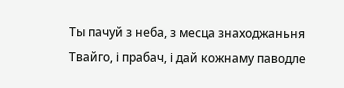Ты пачуй з неба, з месца знаходжаньня Твайго, і прабач, і дай кожнаму паводле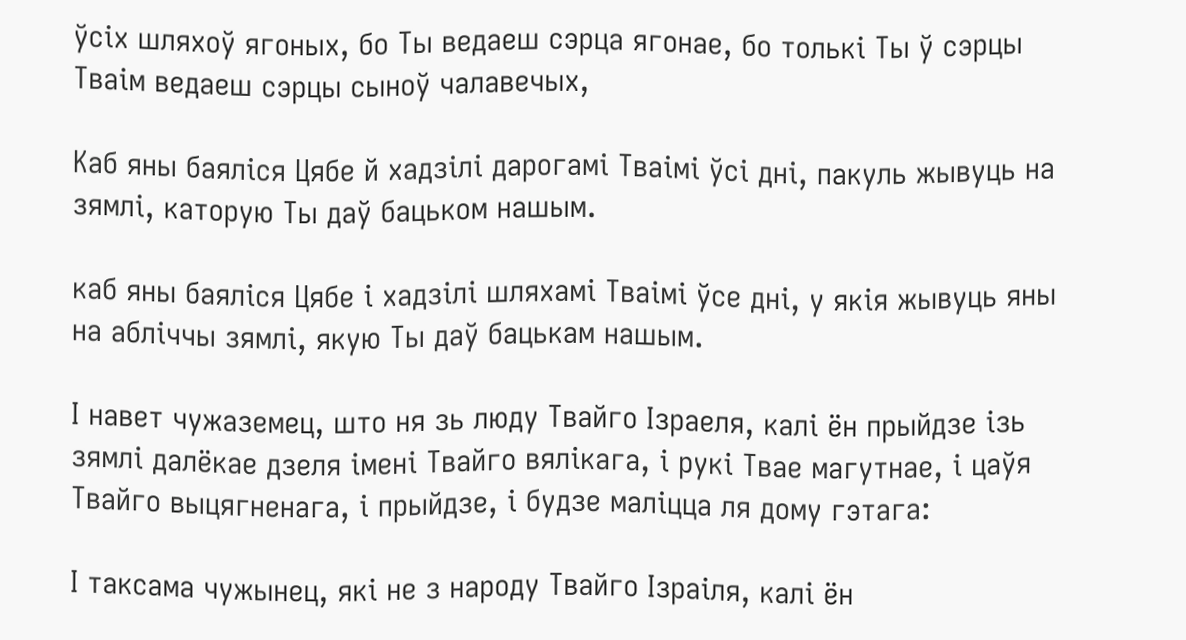ўсіх шляхоў ягоных, бо Ты ведаеш сэрца ягонае, бо толькі Ты ў сэрцы Тваім ведаеш сэрцы сыноў чалавечых,

Каб яны баяліся Цябе й хадзілі дарогамі Тваімі ўсі дні, пакуль жывуць на зямлі, каторую Ты даў бацьком нашым.

каб яны баяліся Цябе і хадзілі шляхамі Тваімі ўсе дні, у якія жывуць яны на абліччы зямлі, якую Ты даў бацькам нашым.

І навет чужаземец, што ня зь люду Твайго Ізраеля, калі ён прыйдзе ізь зямлі далёкае дзеля імені Твайго вялікага, і рукі Твае магутнае, і цаўя Твайго выцягненага, і прыйдзе, і будзе маліцца ля дому гэтага:

І таксама чужынец, які не з народу Твайго Ізраіля, калі ён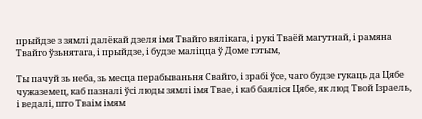прыйдзе з зямлі далёкай дзеля імя Твайго вялікага, і рукі Тваёй магутнай, і рамяна Твайго ўзьнятага, і прыйдзе, і будзе маліцца ў Доме гэтым,

Ты пачуй зь неба, зь месца перабываньня Свайго, і зрабі ўсе, чаго будзе гукаць да Цябе чужаземец, каб пазналі ўсі люды зямлі імя Твае, і каб баяліся Цябе, як люд Твой Ізраель, і ведалі, што Тваім імям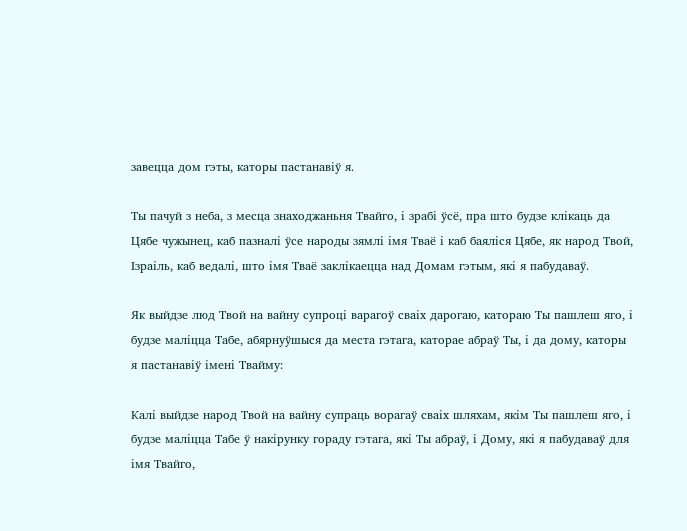завецца дом гэты, каторы пастанавіў я.

Ты пачуй з неба, з месца знаходжаньня Твайго, і зрабі ўсё, пра што будзе клікаць да Цябе чужынец, каб пазналі ўсе народы зямлі імя Тваё і каб баяліся Цябе, як народ Твой, Ізраіль, каб ведалі, што імя Тваё заклікаецца над Домам гэтым, які я пабудаваў.

Як выйдзе люд Твой на вайну супроці варагоў сваіх дарогаю, катораю Ты пашлеш яго, і будзе маліцца Табе, абярнуўшыся да места гэтага, каторае абраў Ты, і да дому, каторы я пастанавіў імені Твайму:

Калі выйдзе народ Твой на вайну супраць ворагаў сваіх шляхам, якім Ты пашлеш яго, і будзе маліцца Табе ў накірунку гораду гэтага, які Ты абраў, і Дому, які я пабудаваў для імя Твайго,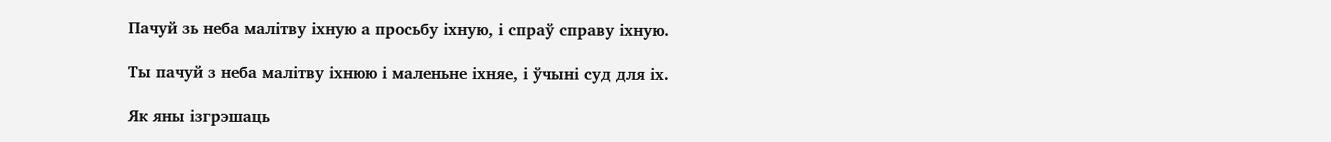Пачуй зь неба малітву іхную а просьбу іхную, і спраў справу іхную.

Ты пачуй з неба малітву іхнюю і маленьне іхняе, і ўчыні суд для іх.

Як яны ізгрэшаць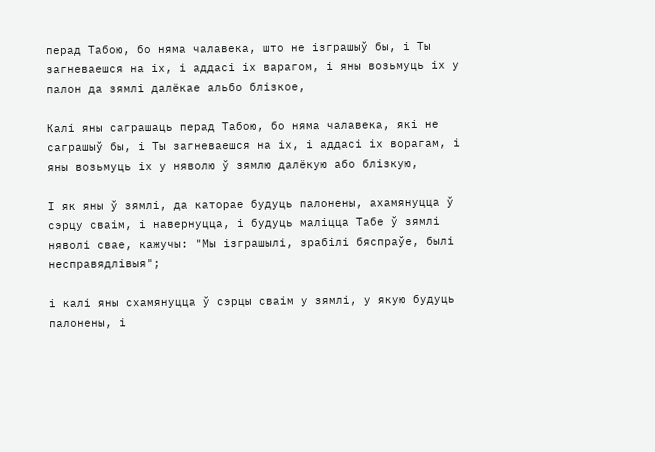перад Табою, бо няма чалавека, што не ізграшыў бы, і Ты загневаешся на іх, і аддасі іх варагом, і яны возьмуць іх у палон да зямлі далёкае альбо блізкое,

Калі яны саграшаць перад Табою, бо няма чалавека, які не саграшыў бы, і Ты загневаешся на іх, і аддасі іх ворагам, і яны возьмуць іх у няволю ў зямлю далёкую або блізкую,

І як яны ў зямлі, да каторае будуць палонены, ахамянуцца ў сэрцу сваім, і навернуцца, і будуць маліцца Табе ў зямлі няволі свае, кажучы: "Мы ізграшылі, зрабілі бяспраўе, былі несправядлівыя";

і калі яны схамянуцца ў сэрцы сваім у зямлі, у якую будуць палонены, і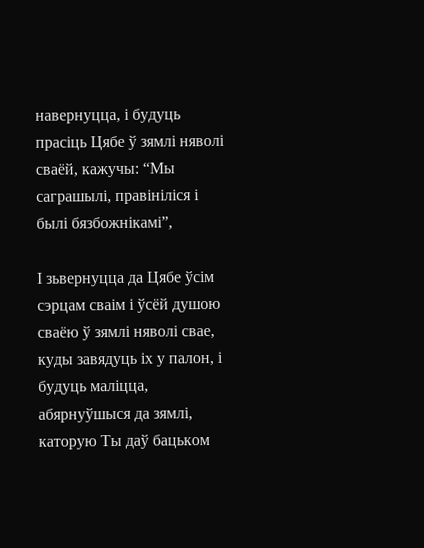навернуцца, і будуць прасіць Цябе ў зямлі няволі сваёй, кажучы: “Мы саграшылі, правініліся і былі бязбожнікамі”,

І зьвернуцца да Цябе ўсім сэрцам сваім і ўсёй душою сваёю ў зямлі няволі свае, куды завядуць іх у палон, і будуць маліцца, абярнуўшыся да зямлі, каторую Ты даў бацьком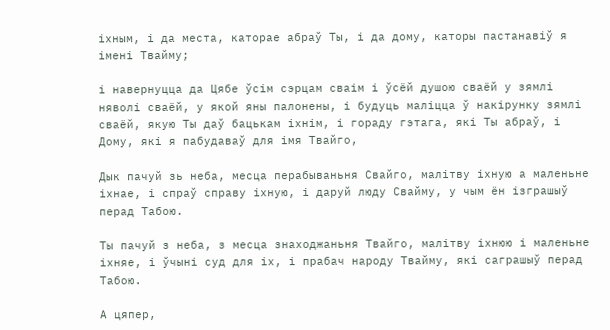іхным, і да места, каторае абраў Ты, і да дому, каторы пастанавіў я імені Твайму;

і навернуцца да Цябе ўсім сэрцам сваім і ўсёй душою сваёй у зямлі няволі сваёй, у якой яны палонены, і будуць маліцца ў накірунку зямлі сваёй, якую Ты даў бацькам іхнім, і гораду гэтага, які Ты абраў, і Дому, які я пабудаваў для імя Твайго,

Дык пачуй зь неба, месца перабываньня Свайго, малітву іхную а маленьне іхнае, і спраў справу іхную, і даруй люду Свайму, у чым ён ізграшыў перад Табою.

Ты пачуй з неба, з месца знаходжаньня Твайго, малітву іхнюю і маленьне іхняе, і ўчыні суд для іх, і прабач народу Твайму, які саграшыў перад Табою.

А цяпер,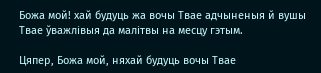Божа мой! хай будуць жа вочы Твае адчыненыя й вушы Твае ўважлівыя да малітвы на месцу гэтым.

Цяпер, Божа мой, няхай будуць вочы Твае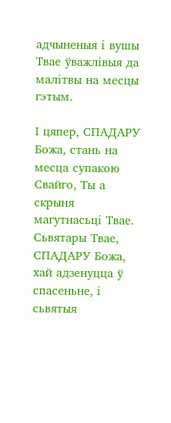адчыненыя і вушы Твае ўважлівыя да малітвы на месцы гэтым.

І цяпер, СПАДАРУ Божа, стань на месца супакою Свайго, Ты а скрыня магутнасьці Твае. Сьвятары Твае, СПАДАРУ Божа, хай адзенуцца ў спасеньне, і сьвятыя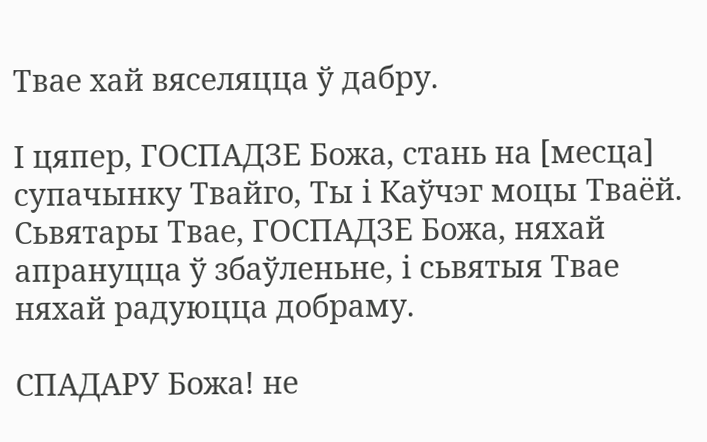Твае хай вяселяцца ў дабру.

І цяпер, ГОСПАДЗЕ Божа, стань на [месца] супачынку Твайго, Ты і Каўчэг моцы Тваёй. Сьвятары Твае, ГОСПАДЗЕ Божа, няхай апрануцца ў збаўленьне, і сьвятыя Твае няхай радуюцца добраму.

СПАДАРУ Божа! не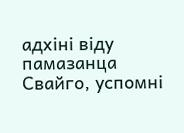адхіні віду памазанца Свайго, успомні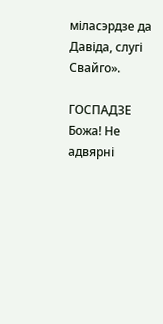міласэрдзе да Давіда, слугі Свайго».

ГОСПАДЗЕ Божа! Не адвярні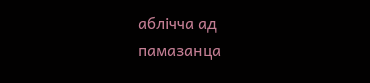аблічча ад памазанца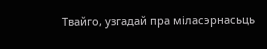Твайго, узгадай пра міласэрнасьць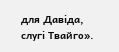для Давіда, слугі Твайго».